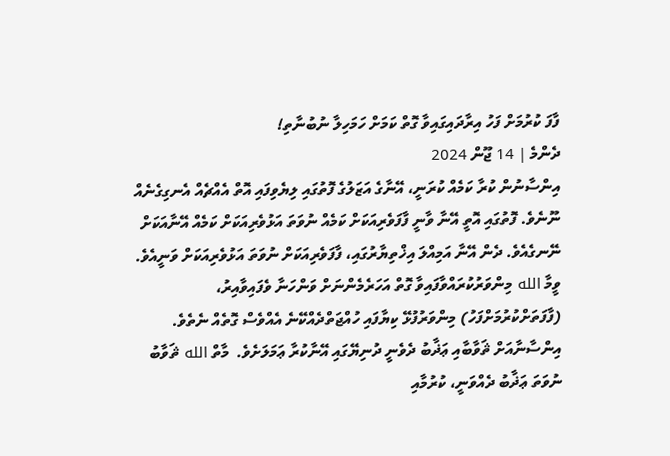ފާފަ ކުރުމަށް ފަހު އިރާދައިގައިވާ ގޮތް ކަމަށް ހަމަހިލާ ނުބުނާތި!
ދެންމެ | 14 ޖޫން 2024
އިންސާނުން ކުރާ ކަމެއް ކުރަނީ، އޭނާގެ އަޒަލުގެ ފޮތުގައި ލިޔެވިފައި އޮތް އެއްޗެއް އެނގިގެނެއް ނޫނެވެ. ފޮތުގައި އޮތީ އޭނާ ވާނީ ފާފަވެރިއަކަށް ކަމެއް ނުވަތަ އަޅުވެރިއަކަށް ކަމެއް އޭނާއަކަށް ނޭނގެއެވެ. ދެން އޭނާ އަމިއްލަ އިޚްތިޔާރުގައި، ފާފަވެރިއަކަށް ނުވަތަ އަޅުވެރިއަކަށް ވަނީއެވެ. ވީމާ الله މިންވަރުކުރައްވާފައިވާ ގޮތް އަހަރެމެންނަށް ވަންހަނާ ވެފައިވާއިރު، (ފާފަތަށްކުރުމަށްފަހު) މިންވަރުފުޅޭ ކިޔާފައި ހުއްޖަތްދެއްކޭނެ އެއްވެސް ގޮތެއް ނެތެވެ.
އިންސާނާއަށް ޘަވާބާއި ޢަޛާބު ދެވެނީ ދުނިޔޭގައި އޭނާކުރާ ޢަމަލަށެވެ.  މާތް الله ޘަވާބު ނުވަތަ ޢަޛާބު ދެއްވަނީ، ކުރުމާއި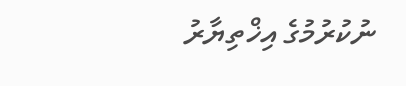ނުކުރުމުގެ އިޚްތިޔާރު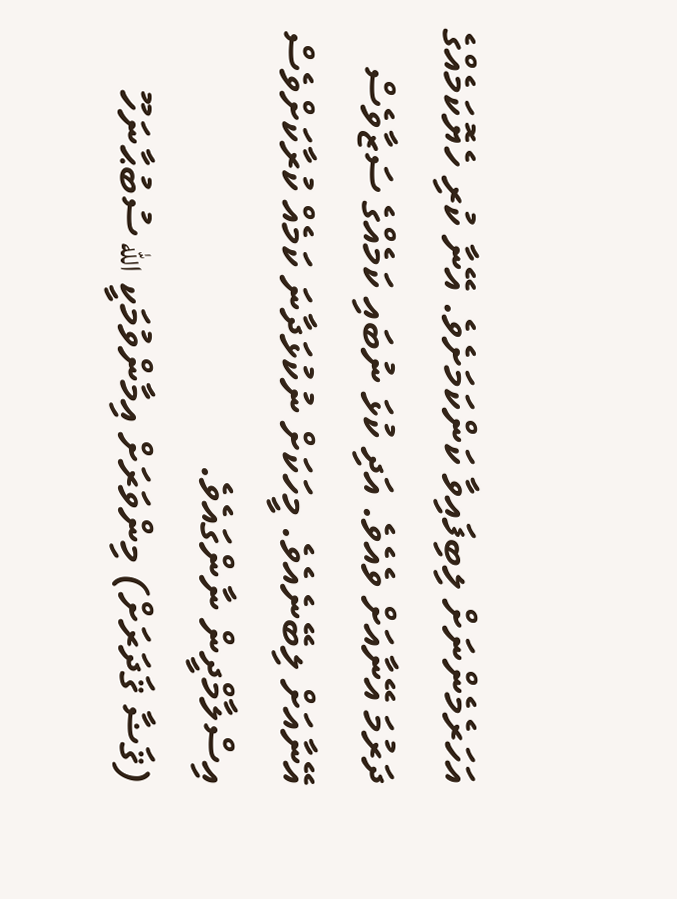އަހަރެމެންނަށް ލިބިފައިވާ ކަންކަމަށެވެ. އޭނާ ކުރި ހެޔޮކަމެއްގެ ދަރުމަ އޭނާއަށް ވެއެވެ. އަދި ކުޅަ ނުބައި ކަމެއްގެ ސަޒާވެސް އޭނާއަށް ލިބޭނެއެވެ. މީހަކަށް ނުކުޅަދާނަ ކަމެއް ކުރާކަށްވެސް އިސްލާމްދީން ނާންގައެވެ.
(ޤަޟާ ޤަދަރަށް) މިންވަރަށް އިމާންވުމަކީ الله ސުބުޙާނަހޫ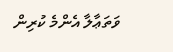ވަތަޢާލާ އެންމެ ކުރިން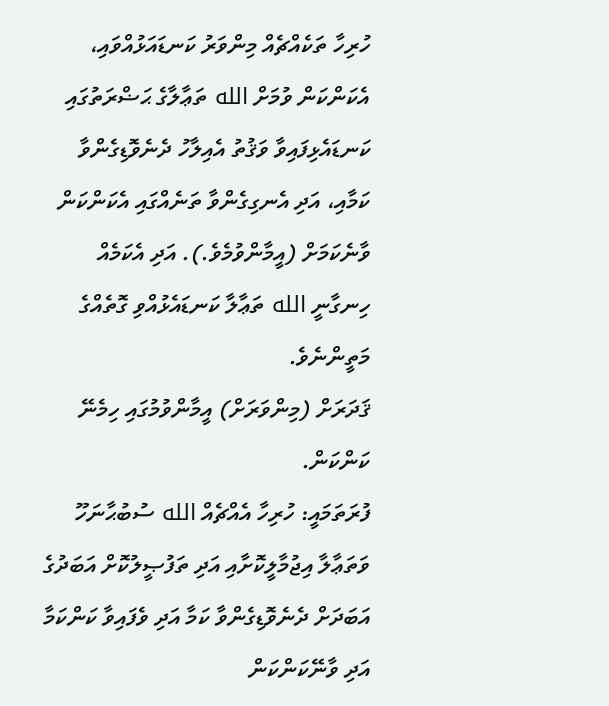ހުރިހާ ތަކެއްޗެއް މިންވަރު ކަނޑައަޅުއްވައި، އެކަންކަން ވުމަށް الله ތަޢާލާގެ ޙަޟްރަތުގައި ކަނޑައެޅިފައިވާ ވަޤުތު އެއިލާހު ދެނެވޮޑިގެންވާ ކަމާއި، އަދި އެނގިގެންވާ ތަނެއްގައި އެކަންކަން ވާނެކަމަށް (އީމާންވުމެވެ.). އަދި އެކަމެއް ހިނގާނީ الله ތަޢާލާ ކަނޑައެޅުއްވި ގޮތެއްގެ މަތީންނެވެ.
ޤަދަރަށް (މިންވަރަށް) އީމާންވުމުގައި ހިމެނޭ ކަންކަން.
ފުރަތަމައީ: ހުރިހާ އެއްޗެއް الله ސުބުޙާނަހޫ ވަތަޢާލާ އިޖުމާލީކޮށާއި އަދި ތަފުޞީލުކޮށް އަބަދުގެ އަބަދަށް ދެނެވޮޑިގެންވާ ކަމާ އަދި ވެފައިވާ ކަންކަމާ އަދި ވާނޭކަންކަން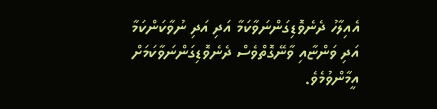އެއިލާހު ދެނެވޮޑިގަންނަވާކަމާ އަދި އަދި ނުވާކަންކަމާ އަދި ވަންޏާއި ވާނޭގޮތްވެސް ދެނެވޮޑިގަންނަވާކަމަށް އީމާންވުމެވެ.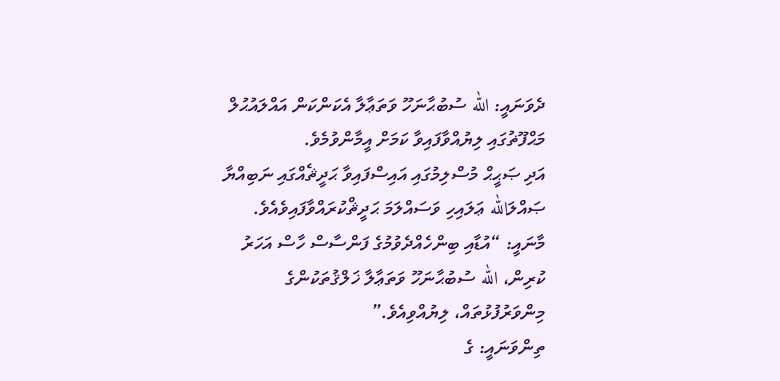ދެވަނައީ: الله ސުބުޙާނަހޫ ވަތަޢާލާ އެކަންކަން އައްލައުޙުލް މަޙްފޫޡުގައި ލިޔުއްވާފައިވާ ކަމަށް އީމާންވުމެވެ.
އަދި ޞަޙީޙް މުސްލިމުގައި އައިސްފައިވާ ޙަދީޘެއްގައި ނަބިއްޔާ ޞައްލަالله ޢަލައިހި ވަސައްލަމަ ޙަދީޘްކުރައްވާފައިވެއެވެ.
މާނައީ: “އުޑާއި ބިންހެއްދެވުމުގެ ފަންސާސް ހާސް އަހަރު ކުރިން، الله ސުބުޙާނަހޫ ވަތަޢާލާ ޚަލްޤުތަކުންގެ މިންވަރުފުޅުތައް، ލިޔުއްވިއެވެ.”
ތިންވަނައީ: ގެ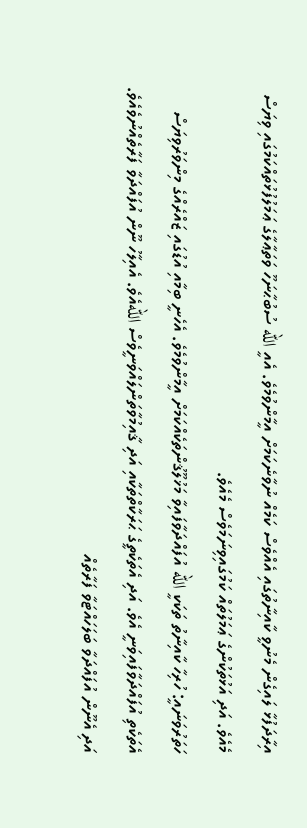އިރާދަފުޅާ ލައިގެން މެނުވީ ކާއިނާތުގައި އެއްވެސް ކަމެއް ނުވާނެކަމަށް އީމާންވުމެވެ. އެއީ الله ސުބުޙާނަހޫ ވަތަޢާލާގެ ޢަމަލުފުޅުތައްކަމުގައި ވިޔަސް މެއެވެ. އަދި އަޅުތަކުންގެ ޢަމަލުތައް ކަމުގައިވިނަމަވެސް މެއެވެ.
ހަތަރުވަނައީ: ހުރިހާ ކާއިނާތު ތަކަކީ الله އުފައްދަވާފައިވާ މަޚުލޫޤުންތަކެއްކަމަށް އީމާންވުމެވެ. އެހެނީ ބިމާއި އުޑުގައި ޒައްރެއްގެ މިންވަރުވިޔަސް އެތަކެތި އުފައްދަވާފައިވަނީ އެވެ. އަދި އެތަކެތީގެ ޙަރަކާތްތަކާއި އަދި ޤާއިމުވާތަންލައްވަނީވެސް اللهއެވެ. އެއިލާހު ނޫން އުފައްދަވާ ފަރާތެއްނުވެއެވެ. އަދި އެނޫން އުފައްދަވާ ބަލަހައްޓަވާ ފަރާތެއް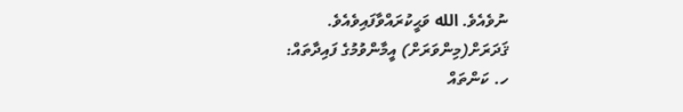ނުވެއެވެ. الله ވަޙީކުރައްވާފައިވެއެވެ.
ޤަދަރަށް(މިންވަރަށް) އީމާންވުމުގެ ފައިދާތައް:
ހ. ކަންތައް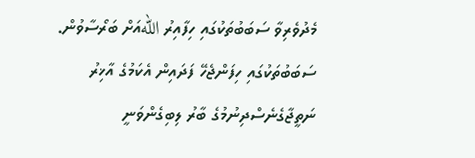މެދުވެރިވާ ސަބަބުތަކުގައި ހިފާއިރު اللهއަށް ބަރޯސާވުން. ސަބަބުތަކުގައި ހިފަންޖެހޭ ފަދައިން އެކަމުގެ އާޚިރު ނަތީޖާގެނެސްދިނުމުގެ ބާރު ލިބިގެންވަނީ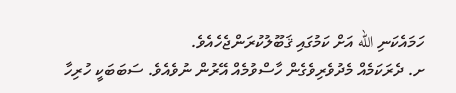ހަމައެކަނި الله އަށް ކަމުގައި ޤަބޫލުކުރަންޖެހެއެވެ.
ށ. ދެރަކަމެއް މެދުވެރިވެގެން ހާސްވުމެއް އޭރުން ނުވެއެވެ. ސަބަބަކީ ހުރިހާ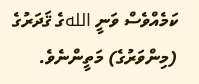ކަމެއްވެސް ވަނީ اللهގެ ޤަދަރުގެ (މިންވަރުގެ) މަތީންނެވެ.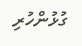ގުޅުންހުރި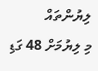ލިޔުންތައް
މި ލިޔުމަށް 48 ގަޑި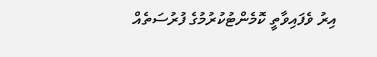އިރު ވެފައިވާތީ ކޮމެންޓުކުރުމުގެ ފުރުސަތެއް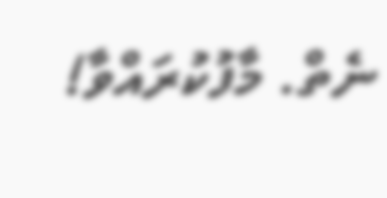ނެތް. މާފުކުރައްވާ!